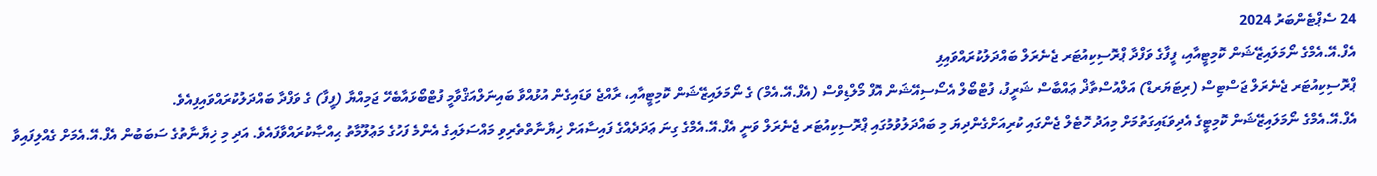24 ސެޕްޓެންބަރު 2024
އެފް.އޭ.އެމްގެ ނޯމަލައިޒޭޝަން ކޮމިޓީއާއި، ފީފާގެ ވަފްދާ ޕްރޮސިކިއުޓަރ ޖެނެރަލް ބައްދަލުކުރައްވައިފި
ޕްރޮސިކިއުޓަރ ޖެނެރަލް ޖަސްޓިސް (ރިޓަޔަރޑް) އަލްއުސްތާޛް ޢައްބާސް ޝަރީފު، ފުޓްބޯލް އެސޯސިއޭޝަން އޮފް މޯލްޑިވްސް (އެފް.އޭ.އެމް) ގެ ނޯމަލައިޒޭޝަން ކޮމިޓީއާއި، ރާއްޖެ ވަޑައިގެން އުޅުއްވާ ބައިނަލްއަޤްވާމީ ފުޓްބޯޅައާބެހޭ ޖަމިއްޔާ (ފީފާ) ގެ ވަފްދާ ބައްދަލުކުރައްވައިފިއެވެ.
އެފް.އޭ.އެމްގެ ނޯމަލައިޒޭޝަން ކޮމިޓީގެ އެދިވަޑައިގަތުމަށް މިއަދު ހޮޓެލް ޖެންގައި ކުރިއަށްގެންދިޔަ މި ބައްދަލުވުމުގައި ޕްރޮސިކިއުޓަރ ޖެނެރަލް ވަނީ އެފް.އޭ.އެމްގެ ގިނަ ޢަދަދެއްގެ ފައިސާއަށް ޚިޔާނާތްތެރިވި މައްސަލައިގެ އެންމެ ފަހުގެ މަޢުލޫމާތު ޙިއްޞާކުރައްވާފައެވެ. އަދި މި ޚިޔާނާތުގެ ސަބަބުން އެފް.އޭ.އެމަށް ގެއްލިފައިވާ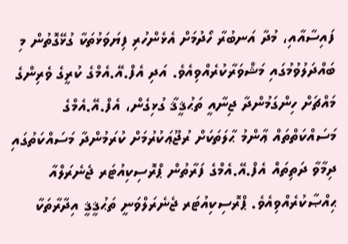ފައިސާއާއި، މުދާ އަނބުރާ ހޯދުމަށް އެޅެންހުރި ފިޔަވަޅުތަކާ ގުޅޭގޮތުން މި ބައްދަލުވުމުގައި މަޝްވަރާކުރެއްވިއެވެ. އަދި އެފް.އޭ.އެމްގެ ކުރީގެ ވެރިންގެ މައްޗަށް ހިންގަމުންދާ ޖިނާއީ ތަޙުޤީޤާ ގުޅިގެން، އެފް.އޭ.އެމްގެ މަސައްކަތްތައް ޢާންމު ޙާލަތަކަށް ރުޖޫޢަކުރުމަށް ކުރަމުންދާ މަސައްކަތުގައި ދިމާވާ ދަތިތައް އެފް.އޭ.އެމްގެ ފަރާތުން ޕްރޮސިކިއުޓަރ ޖެނެރަލްއާ ޙިއްޞާކުރެއްވިއެވެ. ޕްރޮސިކިއުޓަރ ޖެނެރަލްވަނީ ތަޙުޤީޤީ އިދާރާތަކާ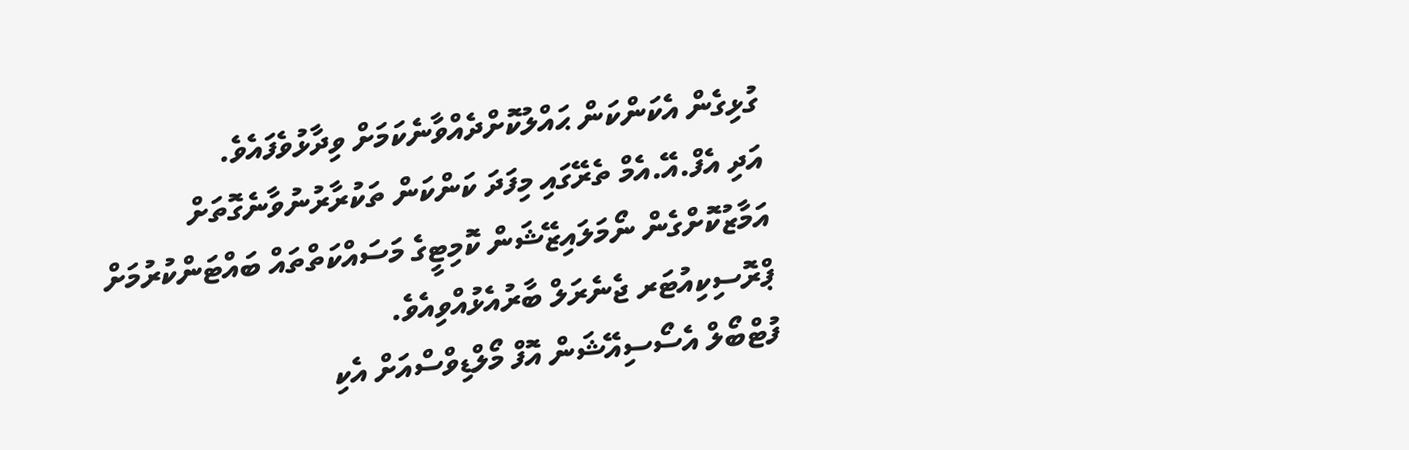ގުޅިގެން އެކަންކަން ޙައްލުކޮށްދެއްވާނެކަމަށް ވިދާޅުވެފައެވެ.
އަދި އެފް.އޭ.އެމް ތެރޭގައި މިފަދަ ކަންކަން ތަކުރާރުނުވާނެގޮތަށް އަމާޒުކޮށްގެން ނޯމަލައިޒޭޝަން ކޮމިޓީގެ މަސައްކަތްތައް ބައްޓަންކުރުމަށް ޕްރޮސިކިއުޓަރ ޖެނެރަލް ބާރުއެޅުއްވިއެވެ.
ފުޓްބޯލް އެސޯސިއޭޝަން އޮފް މޯލްޑިވްސްއަށް އެކި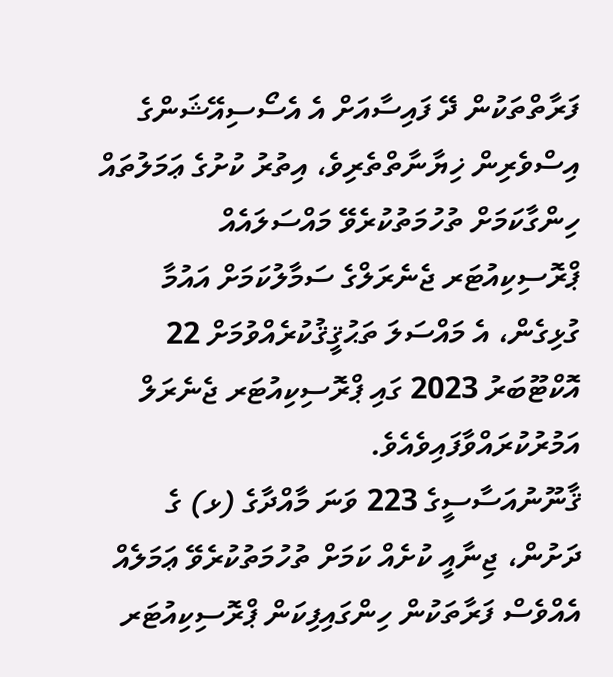ފަރާތްތަކުން ދޭ ފައިސާއަށް އެ އެސޯސިއޭޝަންގެ އިސްވެރިން ޚިޔާނާތްތެރިވެ، އިތުރު ކުށުގެ ޢަމަލުތައް ހިންގާކަމަށް ތުހުމަތުކުރެވޭ މައްސަލައެއް ޕްރޮސިކިއުޓަރ ޖެނެރަލްގެ ސަމާލުކަމަށް އައުމާ ގުޅިގެން، އެ މައްސަލަ ތަޙުޤީޤުކުރެއްވުމަށް 22 އޮކްޓޫބަރު 2023 ގައި ޕްރޮސިކިއުޓަރ ޖެނެރަލް އަމުރުކުރައްވާފައިވެއެވެ.
ޤާނޫނުއަސާސީގެ 223 ވަނަ މާއްދާގެ (ޅ) ގެ ދަށުން، ޖިނާއީ ކުށެއް ކަމަށް ތުހުމަތުކުރެވޭ ޢަމަލެއް އެއްވެސް ފަރާތަކުން ހިންގައިފިކަން ޕްރޮސިކިއުޓަރ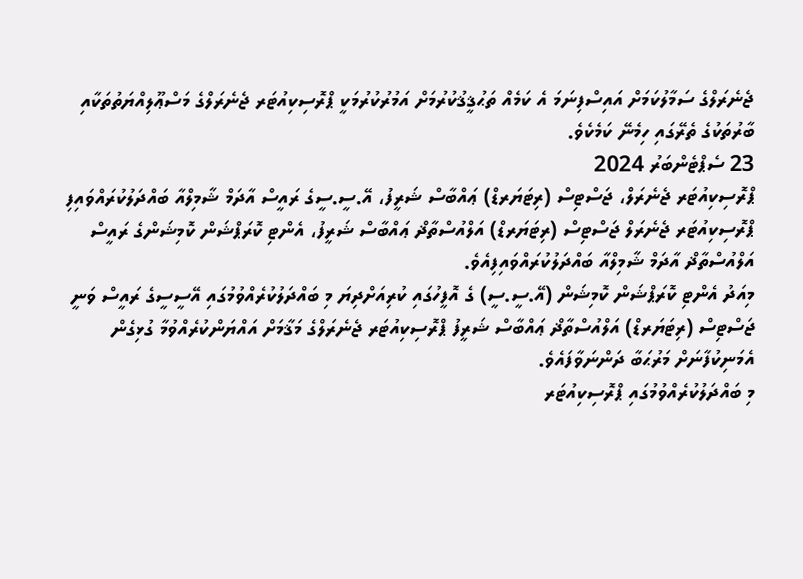ޖެނެރަލްގެ ސަމާލުކަމަށް އައިސްފިނަމަ އެ ކަމެއް ތަޙުޤީޤުކުރުމަށް އަމުރުކުރުމަކީ ޕްރޮސިކިއުޓަރ ޖެނެރަލްގެ މަސްޢޫލިއްޔަތުތަކާއި ބާރުތަކުގެ ތެރޭގައި ހިމެނޭ ކަމެކެވެ.
23 ސެޕްޓެންބަރު 2024
ޕްރޮސިކިއުޓަރ ޖެނެރަލް، ޖަސްޓިސް (ރިޓަޔަރޑް) ޢައްބާސް ޝަރީފު، އޭ.ސީ.ސީގެ ރައީސް އާދަމް ޝާމިލްއާ ބައްދަލުކުރައްވައިފި
ޕްރޮސިކިއުޓަރ ޖެނެރަލް ޖަސްޓިސް (ރިޓަޔަރޑް) އަލްއުސްތާޛް ޢައްބާސް ޝަރީފު، އެންޓި ކޮރަޕްޝަން ކޮމިޝަންގެ ރައީސް އަލްއުސްތާޛް އާދަމް ޝާމިލްއާ ބައްދަލުކުރައްވައިފިއެވެ.
މިއަދު އެންޓި ކޮރަޕްޝަން ކޮމިޝަން (އޭ.ސީ.ސީ) ގެ އޮފީހުގައި ކުރިއަށްދިޔަ މި ބައްދަލުކުރެއްވުމުގައި އޭސީސީގެ ރައީސް ވަނީ ޖަސްޓިސް (ރިޓަޔަރޑް) އަލްއުސްތާޛް ޢައްބާސް ޝަރީފު ޕްރޮސިކިއުޓަރ ޖެނެރަލްގެ މަޤާމަށް އައްޔަންކުރެއްވުމާ ގުޅިގެން އެމަނިކުފާނަށް މަރުޙަބާ ދަންނަވާފައެވެ.
މި ބައްދަލުކުރެއްވުމުގައި ޕްރޮސިކިއުޓަރ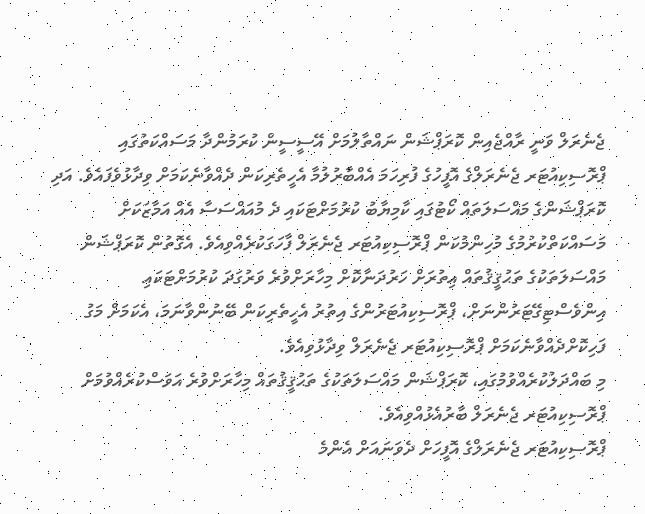ޖެނެރަލް ވަނީ ރާއްޖެއިން ކޮރަޕްޝަން ނައްތާލުމަށް އޭސީސީން ކުރަމުންދާ މަސައްކަތުގައި ޕްރޮސިކިއުޓަރ ޖެނެރަލްގެ އޮފީހުގެ ފުރިހަމަ އެއްބާރުލުމާ އެހީތެރިކަން ދެއްވާނެކަމަށް ވިދާޅުވެފައެވެ. އަދި ކޮރަޕްޝަންގެ މައްސަލަތައް ކޯޓުގައި ކާމިޔާބު ކުރުމަށްޓަކައި ދެ މުއައްސަސާ އެއް އަމާޒަކަށް މަސައްކަތްކުރުމުގެ މުހިންމުކަން ޕްރޮސިކިއުޓަރ ޖެނެރަލް ފާހަގަކުރެއްވިއެވެ. އެގޮތުން ކޮރަޕްޝަން މައްސަލަތަކުގެ ތަޙުޤީޤުތައް އިތުރަށް ހަރުދަނާކޮށް މިހާރަށްވުރެ ވަރުގަދަ ކުރުމަށްޓަކައި އިންވެސްޓިގޭޓަރުންނަށް، ޕްރޮސިކިއުޓަރުންގެ އިތުރު އެހީތެރިކަން ބޭނުންވާނަމަ، އެކަމަށް މަގު ފަހިކޮށްދެއްވާނެކަމަށް ޕްރޮސިކިއުޓަރ ޖެނެރަލް ވިދާޅުވިއެވެ.
މި ބައްދަލުކުރެއްވުމުގައި، ކޮރަޕްޝަން މައްސަލަތަކުގެ ތަޙުޤީޤުތައް މިހާރަށްވުރެ އަވަސްކުރެއްވުމަށް ޕްރޮސިކިއުޓަރ ޖެނެރަލް ބާރުއެޅުއްވިއެވެ.
ޕްރޮސިކިއުޓަރ ޖެނެރަލްގެ އޮފީހަށް ދެވަނައަށް އެންމެ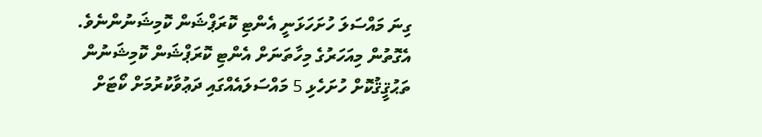ގިނަ މައްސަލަ ހުށަހަޅަނީ އެންޓި ކޮރަޕްޝަން ކޮމިޝަނުންނެވެ. އެގޮތުން މިއަހަރުގެ މިހާތަނަށް އެންޓި ކޮރަޕްޝަން ކޮމިޝަނުން ތަޙުޤީޤުކޮށް ހުށަހެޅި 5 މައްސަލައެއްގައި ދަޢުވާކުރުމަށް ކޯޓަށް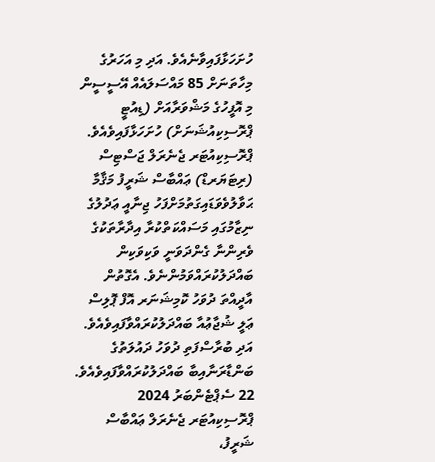ހުށަހަޅާފައިވާނެއެވެ. އަދި މި އަހަރުގެ މިހާތަނަށް 85 މައްސަލައެއް އޭސީސީން މި އޮފީހުގެ މަޝްވަރާއަށް (ޑިއުޓީ ޕްރޮސިކިއުޝަނަށް) ހުށަހަޅާފައިވެއެވެ.
ޕްރޮސިކިއުޓަރ ޖެނެރަލް ޖަސްޓިސް (ރިޓަޔަރޑް) ޢައްބާސް ޝަރީފު މަޤާމާ ޙަވާލުވެވަޑައިގަތުމަށްފަހު ޖިނާއީ ޢަދުލުގެ ނިޒާމުގައި މަސައްކަތްކުރާ އިދާރާތަކުގެ ވެރިންނާ ގެންދަވަނީ ވަކިވަކިން ބައްދަލުކުރައްވަމުންނެވެ. އެގޮތުން އާދީއްތަ ދުވަހު ކޮމިޝަނަރ އޮފް ޕޮލިސް ޢަލީ ޝުޖާޢުއާ ބައްދަލުކުރައްވާފައިވެއެވެ. އަދި ބުރާސްފަތި ދުވަހު ދައުލަތުގެ ބަންޑާރަނާއިބާ ބައްދަލުކުރައްވާފައިވެއެވެ.
22 ސެޕްޓެންބަރު 2024
ޕްރޮސިކިއުޓަރ ޖެނެރަލް ޢައްބާސް ޝަރީފު،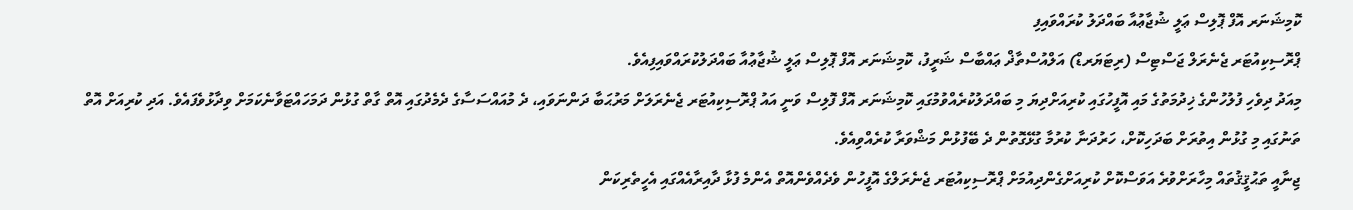ކޮމިޝަނަރ އޮފް ޕޮލިސް ޢަލީ ޝުޖާޢުއާ ބައްދަލު ކުރައްވައިފި
ޕްރޮސިކިއުޓަރ ޖެނެރަލް ޖަސްޓިސް (ރިޓަޔަރޑް) އަލްއުސްތާޛް ޢައްބާސް ޝަރީފު، ކޮމިޝަނަރ އޮފް ޕޮލިސް ޢަލީ ޝުޖާޢުއާ ބައްދަލުކުރައްވައިފިއެވެ.
މިއަދު ދިވެހި ފުލުހުންގެ ޚިދުމަތުގެ މައި އޮފީހުގައި ކުރިއަށްދިޔަ މި ބައްދަލުކުރެއްވުމުގައި ކޮމިޝަނަރ އޮފް ފޮލިސް ވަނީ އައު ޕްރޮސިކިއުޓަރ ޖެނެރަލަށް މަރުޙަބާ ދަންނަވައި، ދެ މުއައްސަސާގެ ދެމެދުގައި އޮތް ގާތް ގުޅުން ދަމަހައްޓަވާނެކަމަށް ވިދާޅުވެފައެވެ. އަދި ކުރިއަށް އޮތް ތަނުގައި މި ގުޅުން އިތުރަށް ބަދަހިކޮށް، ހަރުދަނާ ކުރުމާ ގުޅޭގޮތުން ދެ ބޭފުޅުން މަޝްވަރާ ކުރެއްވިއެވެ.
ޖިނާއީ ތަޙުޤީޤުތައް މިހާރަށްވުރެ އަވަސްކޮށް ކުރިއަށްގެންދިއުމަށް ޕްރޮސިކިއުޓަރ ޖެނެރަލްގެ އޮފީހުން ވެދެއްވެންއޮތް އެންމެ ފުޅާ ދާއިރާއެއްގައި އެހީތެރިކަން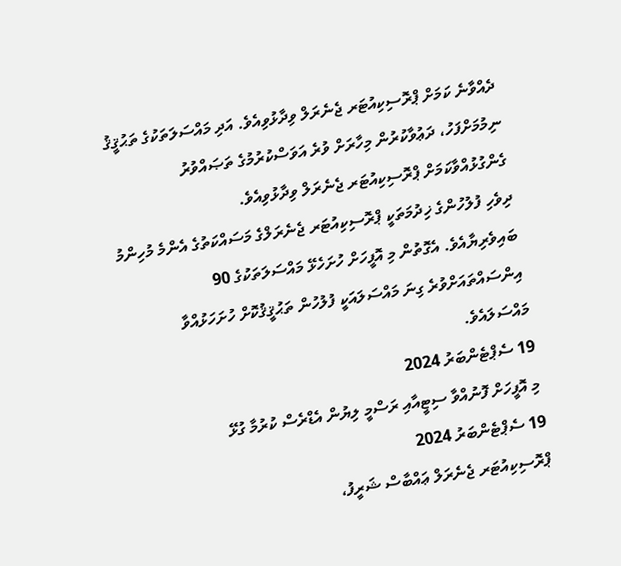ދެއްވާނެ ކަމަށް ޕްރޮސިކިއުޓަރ ޖެނެރަލް ވިދާޅުވިއެވެ. އަދި މައްސަލަތަކުގެ ތަޙުޤީޤު ނިމުމަށްފަހު، ދަޢުވާކުރުން މިހާރަށް ވުރެ އަވަސްކުރުމުގެ ތަޞައްވުރު ގެންގުޅުއްވާކަމަށް ޕްރޮސިކިއުޓަރ ޖެނެރަލް ވިދާޅުވިއެވެ.
ދިވެހި ފުލުހުންގެ ޚިދުމަތަކީ ޕްރޮސިކިއުޓަރ ޖެނެރަލްގެ މަސައްކަތުގެ އެންމެ މުހިންމު ބައިވެރިޔާއެވެ. އެގޮތުން މި އޮފީހަށް ހުށަހެޅޭ މައްސަލަތަކުގެ 90 އިންސައްތައަށްވުރެ ގިނަ މައްސަލައަކީ ފުލުހުން ތަޙުޤީޤުކޮށް ހުށަހަޅުއްވާ މައްސަލައެވެ.
19 ސެޕްޓެންބަރު 2024
މި އޮފީހަށް ފޮނުއްވާ ސިޓީއާއި ރަސްމީ ލިޔުން އެޑްރެސް ކުރުމާ ގުޅޭ
19 ސެޕްޓެންބަރު 2024
ޕްރޮސިކިއުޓަރ ޖެނެރަލް ޢައްބާސް ޝަރީފު،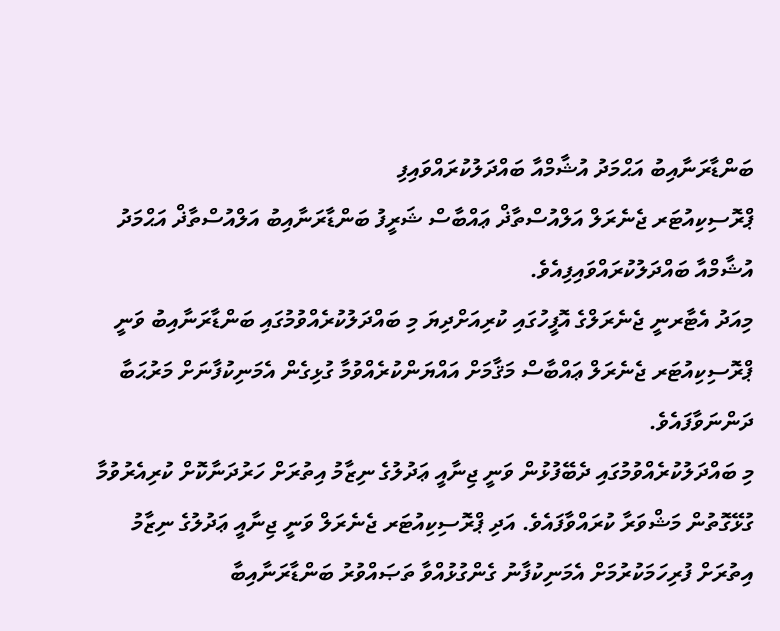ބަންޑާރަނާއިބު އަޙްމަދު އުޝާމްއާ ބައްދަލުކުރައްވައިފި
ޕްރޮސިކިއުޓަރ ޖެނެރަލް އަލްއުސްތާޛް ޢައްބާސް ޝަރީފު ބަންޑާރަނާއިބު އަލްއުސްތާޛް އަޙްމަދު އުޝާމްއާ ބައްދަލުކުރައްވައިފިއެވެ.
މިއަދު އެޓާރނީ ޖެނެރަލްގެ އޮފީހުގައި ކުރިއަށްދިޔަ މި ބައްދަލުކުރެއްވުމުގައި ބަންޑާރަނާއިބު ވަނީ ޕްރޮސިކިއުޓަރ ޖެނެރަލް ޢައްބާސް މަޤާމަށް އައްޔަންކުރެއްވުމާ ގުޅިގެން އެމަނިކުފާނަށް މަރުޙަބާ ދަންނަވާފައެވެ.
މި ބައްދަލުކުރެއްވުމުގައި ދެބޭފުޅުން ވަނީ ޖިނާއީ ޢަދުލުގެ ނިޒާމު އިތުރަށް ހަރުދަނާކޮށް ކުރިއެރުވުމާ ގުޅޭގޮތުން މަޝްވަރާ ކުރައްވާފައެވެ. އަދި ޕްރޮސިކިއުޓަރ ޖެނެރަލް ވަނީ ޖިނާއީ ޢަދުލުގެ ނިޒާމު އިތުރަށް ފުރިހަމަކުރުމަށް އެމަނިކުފާނު ގެންގުޅުއްވާ ތަޞައްވުރު ބަންޑާރަނާއިބާ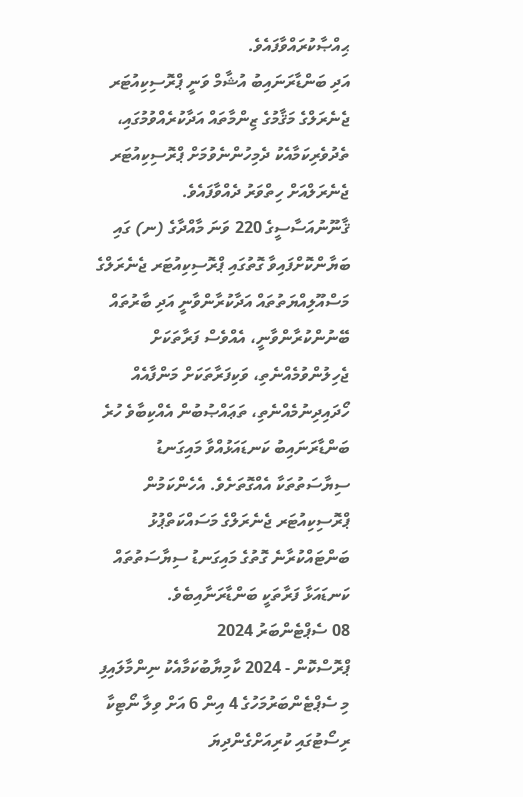ޙިއްޞާކުރައްވާފައެވެ.
އަދި ބަންޑާރަނައިބު އުޝާމް ވަނީ ޕްރޮސިކިއުޓަރ ޖެނެރަލްގެ މަޤާމުގެ ޒިންމާތައް އަދާކުރެއްވުމުގައި، ތެދުވެރިކަމާއެކު ދެމިހުންނެވުމަށް ޕްރޮސިކިއުޓަރ ޖެނެރަލްއަށް ހިތްވަރު ދެއްވާފައެވެ.
ޤާނޫނުއަސާސީގެ 220 ވަނަ މާއްދާގެ (ނ) ގައި ބަޔާންކޮށްފައިވާ ގޮތުގައި ޕްރޮސިކިއުޓަރ ޖެނެރަލްގެ މަސްއޫލިއްޔަތުތައް އަދާކުރާންވާނީ އަދި ބާރުތައް ބޭނުންކުރާންވާނީ، އެއްވެސް ފަރާތަކަށް ޖެހިލުންވުމެއްނެތި، ވަކިފަރާތަކަށް މަންފާއެއް ހޯދައިދިނުމެއްނެތި، ތަޢައްޞުބުން އެއްކިބާވެ ހުރެ ބަންޑާރަނައިބު ކަނޑައަޅުއްވާ މައިގަނޑު ސިޔާސަތުތަކާ އެއްގޮތަށެވެ. އެހެންކަމުން ޕްރޮސިކިއުޓަރ ޖެނެރަލްގެ މަސައްކަތްޕުޅު ބަންޓައްކުރާނެ ގޮތުގެ މައިގަނޑު ސިޔާސަތުތައް ކަނޑައަޅާ ފަރާތަކީ ބަންޑާރަނާއިބެވެ.
08 ސެޕްޓެންބަރު 2024
ޕްރޮސްކޮން - 2024 ކާމިޔާބުކަމާއެކު ނިންމާލައިފި
މި ސެޕްޓެންބަރުމަހުގެ 4 އިން 6 އަށް ވިލާ ނޯޓިކާ ރިސޯޓުގައި ކުރިއަށްގެންދިޔަ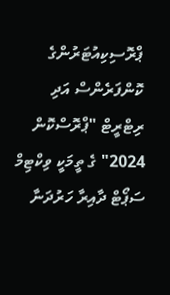ޕްރޮސިކިއުޓަރުންގެ ކޮންފަރެންސް އަދި ރިޓްރީޓް "ޕްރޮސްކޮން 2024" ގެ ތީމަކީ ވިކްޓިމް ސަޕޯޓް ދާއިރާ ހަރުދަނާ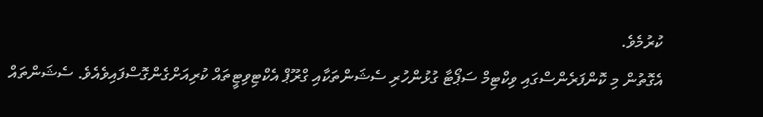ކުރުމެވެ.
އެގޮތުން މި ކޮންފަރެންސްގައި ވިކްޓިމް ސަޕޯޓާ ގުޅުންހުރި ސެޝަންތަކާއި ގްރޫޕް އެކްޓިވިޓީތައް ކުރިއަށްގެންގޮސްފައިވެއެވެ. ސެޝަންތައް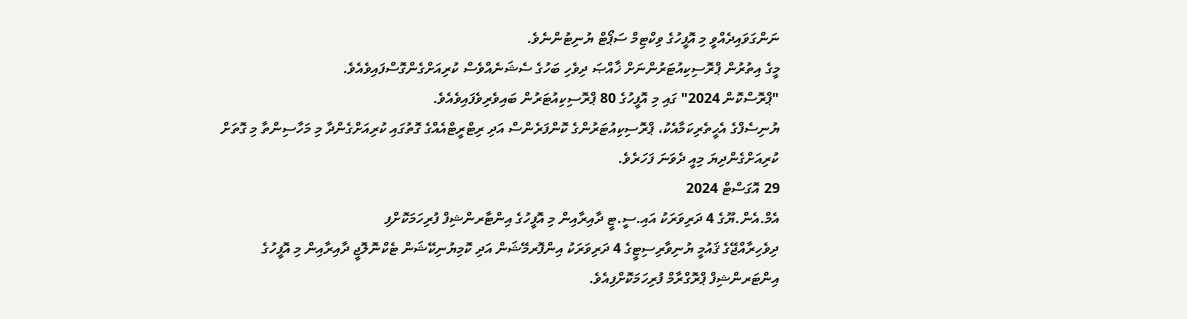ނަންގަވައިދެއްވީ މި އޮފީހުގެ ވިކްޓިމް ސަޕޯޓް ޔުނިޓުންނެވެ.
މީގެ އިތުރުން ޕްރޮސިކިއުޓަރުންނަށް ޚާއްޞަ ދިވެހި ބަހުގެ ސެޝަނެއްވެސް ކުރިއަށްގެންގޮސްފައިވެއެވެ.
"ޕްރޮސްކޮން 2024" ގައި މި އޮފީހުގެ 80 ޕްރޮސިކިއުޓަރުން ބައިވެރިވެފައިވެއެވެ.
ޔުނިސެފްގެ އެހީތެރިކަމާއެކު، ޕްރޮސިކިއުޓަރުންގެ ކޮންފަރެންސް އަދި ރިޓްރީޓްއެއްގެ ގޮތުގައި ކުރިއަށްގެންދާ މި މަހާސިންތާ މި ގޮތަށް ކުރިއަށްގެންދިޔަ މިއީ ދެވަނަ ފަހަރެވެ.
29 އޮގަސްޓް 2024
އެމް.އެން.ޔޫގެ 4 ދަރިވަރަކު އައި.ސީ.ޓީ ދާއިރާއިން މި އޮފީހުގެ އިންޓާރންޝިފް ފުރިހަމަކޮށްފި
ދިވެހިރާއްޖޭގެ ޤައުމީ ޔުނިވާރިސިޓީގެ 4 ދަރިވަރަކު އިންފޮރމޭޝަން އަދި ކޮމިޔުނިކޭޝަން ޓެކްނޮލޮޖީ ދާއިރާއިން މި އޮފީހުގެ އިންޓަރންޝިފް ޕްރޮގްރާމް ފުރިހަމަކޮށްފިއެވެ.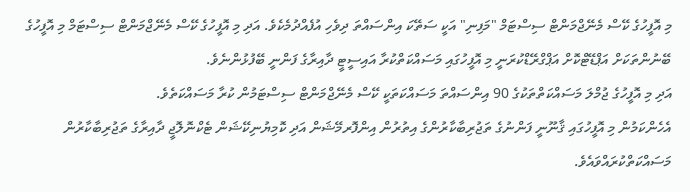މި އޮފީހުގެ ކޭސް މެނޭޖްމަންޓް ސިސްޓަމް "މަފިނި" އަކީ ސަތޭކަ އިންސައްތަ ދިވެހި އުފެއްދުމެކެވެ. އަދި މި އޮފީހުގެ ކޭސް މެނޭޖްމަންޓް ސިސްޓަމް މި އޮފީހުގެ ބޭނުންތަކަށް އަޕްޑޭޓްކޮށް އަޕްގްރޭޑްކުރަނީ މި އޮފީހުގައި މަސައްކަތްކުރާ އައިސީޓީ ދާއިރާގެ ފަންނީ ބޭފުޅުންނެވެ.
އަދި މި އޮފީހުގެ ޖުމްލަ މަސައްކަތްތަކުގެ 90 އިންސައްތަ މަސައްކަތަކީ ކޭސް މެނޭޖްމަންޓް ސިސްޓަމުން ކުރާ މަސައްކަތެވެ.
އެހެންކަމުން މި އޮފީހުގައި ޤާނޫނީ ފަންނުގެ ތަޖުރިބާކާރުންގެ އިތުރުން އިންފޮރމޭޝަން އަދި ކޮމިޔުނިކޭޝަން ޓެކްނޮލޮޖީ ދާއިރާގެ ތަޖުރިބާކާރުން މަސައްކަތްކުރައްވައެވެ.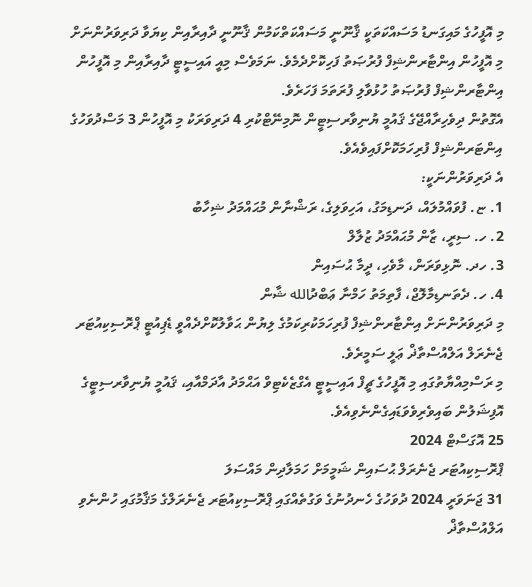މި އޮފީހުގެ މައިގަނޑު މަސައްކަތަކީ ޤާނޫނީ މަސައްކަތްކަމުން ޤާނޫނީ ދާއިރާއިން ކިޔަވާ ދަރިވަރުންނަށް މި އޮފީހުން އިންޓާރންޝިފް ފުރުޞަތު ފަހިކޮށްދެމެވެ. ނަމަވެސް މިއީ އައިސީޓީ ދާއިރާއިން މި އޮފީހުން އިންޓާރންޝިފް ފުރުޞަތު ހުޅުވާލި ފުރަތަމަ ފަހަރެވެ.
އެގޮތުން ދިވެހިރާއްޖޭގެ ޤައުމީ ޔުނިވާރސިޓީން ނޮމިނޭޓްކުރި 4 ދަރިވަރަކު މި އޮފީހުން 3 މަސްދުވަހުގެ އިންޓަރންޝިފް ފުރިހަމަކޮށްފައިވެއެވެ.
އެ ދަރިވަރުންނަކީ:
1. ޏ. ފުވައްމުލައް، ދަނޑިމަގު، އަހިވަލިގެ، ރަޝްނާން މުޙައްމަދު ޝިހާބު
2. ހ. ސިރީ، ޒާން މުޙައްމަދު ޒުލާލް
3. ހދ. ނޮޅިވަރަން، މާވެހި، ދީމާ ޙުސައިން
4. ހ. ދެތަނޑިމާލޮޖް، ފާތިމަތު ހަމްނާ ޢަބްދުالله ޝާން
މި ދަރިވަރުންނަށް އިންޓާރންޝިފް ފުރިހަމަކުރިކަމުގެ ލިޔުން ޙަވާލުކޮށްދެއްވީ ޑެޕިއުޓީ ޕްރޮސިކިއުޓަރ ޖެނެރަލް އަލްއުސްތާޛް ޢަލީ ސަމީރެވެ.
މި ރަސްމިއްޔާތުގައި މި އޮފީހުގެ ޗީފް އައިސީޓީ އެގްޒެކެޓިވް އަޙްމަދު އާދަމްއާއި، ޤައުމީ ޔުނިވާރސިޓީގެ އޮފިޝަލުން ބައިވެރިވެވަޑައިގެންނެވިއެވެ.
25 އޮގަސްޓް 2024
ޕްރޮސިކިއުޓަރ ޖެނެރަލް ޙުސައިން ޝަމީމަށް ހަމަލާދިން މައްސަލަ
31 ޖަނަވަރީ 2024 ދުވަހުގެ ހެނދުނުގެ ވަގުތެއްގައި ޕްރޮސިކިއުޓަރ ޖެނެރަލްގެ މަޤާމުގައި ހުންނެވި އަލްއުސްތާޛް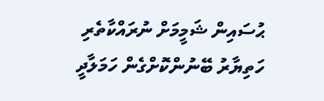ޙުސައިން ޝަމީމަށް ނުރައްކާތެރި ހަތިޔާރު ބޭނުންކޮށްގެން ހަމަލާދީ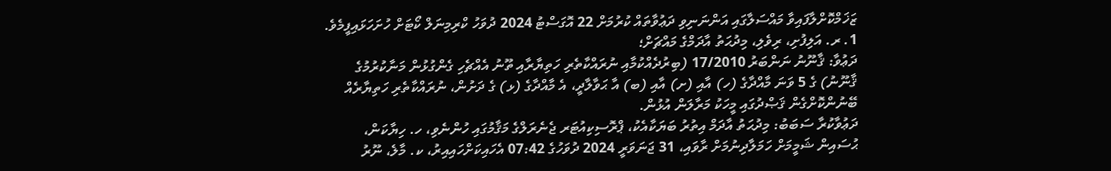ޒަޚަމްކޮށްލާފައިވާ މައްސަލާގައި އަންނަނިވި ދަޢުވާތައް ކުރުމަށް 22 އޮގަސްޓު 2024 ދުވަހު ކްރިމިނަލް ކޯޓަށް ހުށަހަޅައިފީމެވެ.
1. ރ. އަލިފުށި، ރިވެލި، މިދުޙަތު އާދަމްގެ މައްޗަށް؛
ދަޢުވާ: ޤާނޫނު ނަންބަރު 17/2010 (ބިރުދެއްކުމާއި ނުރައްކާތެރި ހަތިޔާރާއި ތޫނު އެއްޗެހި ގެންގުޅުން މަނާކުރުމުގެ ޤާނޫނު) ގެ 5 ވަނަ މާއްދާގެ (ހ) އާއި (ށ) އާއި (ބ) އާ ޙަވާލާދީ، އެ މާއްދާގެ (ޅ) ގެ ދަށުން، ނުރައްކާތެރި ހަތިޔާރެއް ބޭނުންކޮށްގެން ޤަޞްދުގައި މީހަކު މަރާލަން އުޅުން.
ދަޢުވާކުރާ ސަބަބު: މިދުޙަތު އާދަމް އިތުރު ބަޔަކާއެކު، ޕްރޮސިކިއުޓަރ ޖެނެރަލްގެ މަޤާމުގައި ހުންނެވި، ހ. ހިޔާކަން، ޙުސައިން ޝަމީމަށް ހަމަލާދިނުމަށް ރާވައި، 31 ޖަނަވަރީ 2024 ދުވަހުގެ 07:42 އެހައިކަށްހައިއިރު، ކ. މާލެ، ނޫރު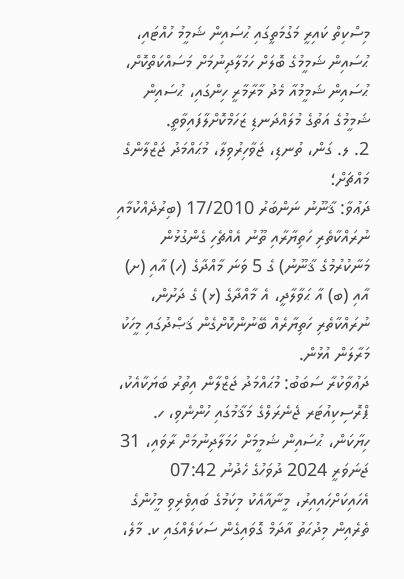މިސްކިތް ކައިރީ މަގުމަތީގައި ޙުސައިން ޝަމީމު ހުއްޓައި، ޙުސައިން ޝަމީމުގެ ބޮލަށް ހަމަލާދިނުމަށް މަސައްކަތްކޮށް، ޙުސައިން ޝަމީމުއާ މެދު މާރާމާރީ ހިންގައި، ޙުސައިން ޝަމީމުގެ އަތުގެ މުލައްދަނޑި ޒަހަމްކޮށްލާފައިވާތީ.
2. ލ. ގަން، ތުނޑި، ޖަވާހިރުވިލާ، މުޙައްމަދު ޖަޒްލާންގެ މައްޗަށް؛
ދަޢުވާ: ޤާނޫނު ނަންބަރު 17/2010 (ބިރުދެއްކުމާއި ނުރައްކާތެރި ހަތިޔާރާއި ތޫނު އެއްޗެހި ގެންގުޅުން މަނާކުރުމުގެ ޤާނޫނު) ގެ 5 ވަނަ މާއްދާގެ (ހ) އާއި (ށ) އާއި (ބ) އާ ޙަވާލާދީ، އެ މާއްދާގެ (ޅ) ގެ ދަށުން، ނުރައްކާތެރި ހަތިޔާރެއް ބޭނުންކޮށްގެން ޤަޞްދުގައި މީހަކު މަރާލަން އުޅުން.
ދަޢުވާކުރާ ސަބަބު: މުޙައްމަދު ޖަޒްލާން އިތުރު ބަޔަކާއެކު، ޕްރޮސިކިއުޓަރ ޖެނެރަލްގެ މަޤާމުގައި ހުންނެވި، ހ. ހިޔާކަން، ޙުސައިން ޝަމީމަށް ހަމަލާދިނުމަށް ރާވައި، 31 ޖަނަވަރީ 2024 ދުވަހުގެ ހެދުނު 07:42 އެހައިކަށްހައިއިރު، މީނާއާއެކު މިކަމުގެ ބައިވެރިވި މީހުންގެ ތެރެއިން މިދުޙަތު އާދަމް ގޮވައިގެން ސަކަލެއްގައި ކ. މާލެ،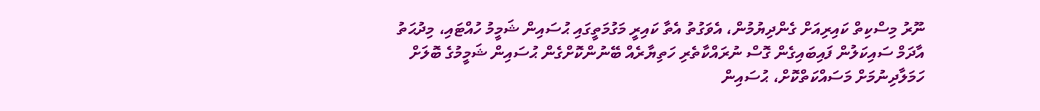ނޫރު މިސްކިތް ކައިރިއަށް ގެންދިޔުމުން، އެވަގުތު އެތާ ކައިރީ މަގުމަތީގައި ޙުސައިން ޝަމީމު ހުއްޓައި، މިދުޙަތު އާދަމް ސައިކަލުން ފައިބައިގެން ގޮސް ނުރައްކާތެރި ހަތިޔާރެއް ބޭނުންކޮށްގެން ޙުސައިން ޝަމީމުގެ ބޮލަށް ހަމަލާދިނުމަށް މަސައްކަތްކޮށް، ޙުސައިން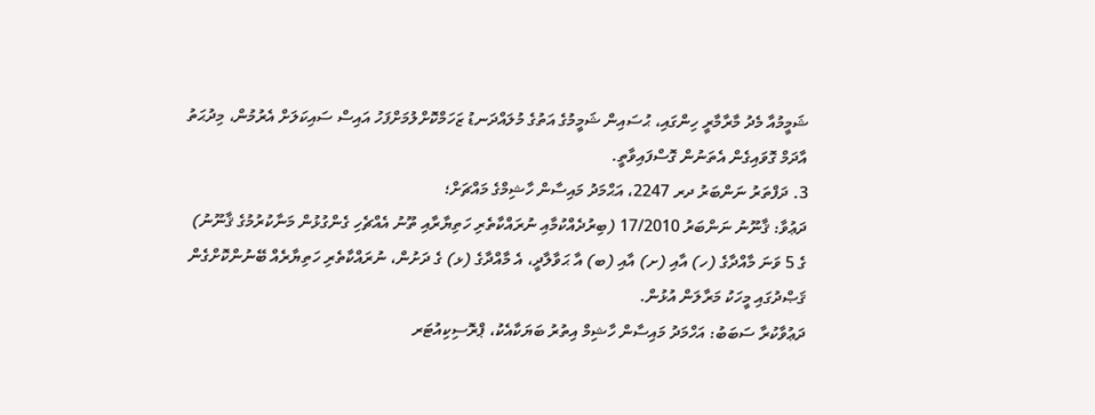ޝަމީމުއާ މެދު މާރާމާރީ ހިންގައި، ޙުސައިން ޝަމީމުގެ އަތުގެ މުލައްދަނޑު ޒަހަމްކޮށްލުމަށްފަހު އައިސް ސައިކަލަށް އެރުމުން، މިދުޙަތު އާދަމް ގޮވައިގެން އެތަނުން ގޮސްފައިވާތީ.
3. ދަފްތަރު ނަންބަރު ދރ 2247، އަޙްމަދު މައިސާން ހާޝިމްގެ މައްޗަށް؛
ދަޢުވާ: ޤާނޫނު ނަންބަރު 17/2010 (ބިރުދެއްކުމާއި ނުރައްކާތެރި ހަތިޔާރާއި ތޫނު އެއްޗެހި ގެންގުޅުން މަނާކުރުމުގެ ޤާނޫނު) ގެ 5 ވަނަ މާއްދާގެ (ހ) އާއި (ށ) އާއި (ބ) އާ ޙަވާލާދީ، އެ މާއްދާގެ (ޅ) ގެ ދަށުން، ނުރައްކާތެރި ހަތިޔާރެއް ބޭނުންކޮށްގެން ޤަޞްދުގައި މީހަކު މަރާލަން އުޅުން.
ދަޢުވާކުރާ ސަބަބު: އަހްމަދު މައިސާން ހާޝިމް އިތުރު ބަޔަކާއެކު، ޕްރޮސިކިއުޓަރ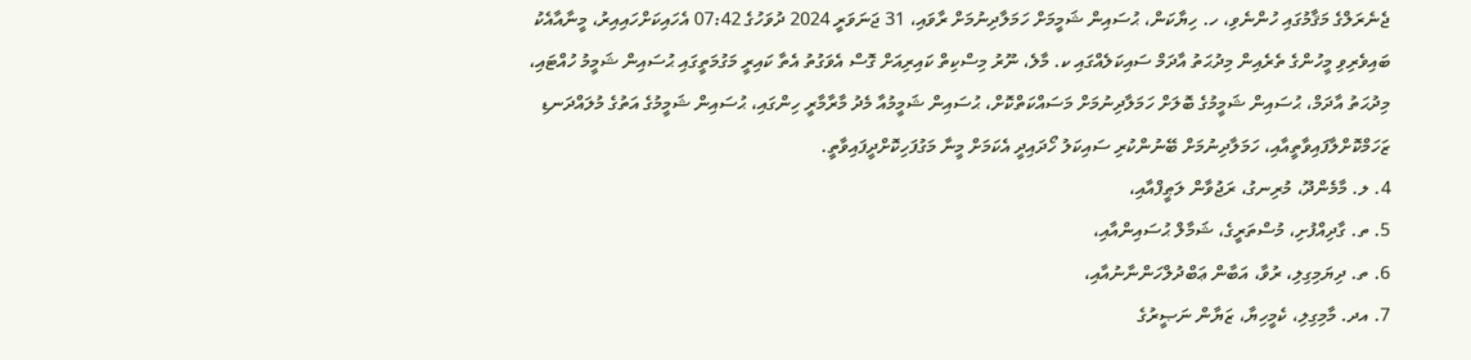ޖެނެރަލްގެ މަޤާމުގައި ހުންނެވި، ހ. ހިޔާކަން، ޙުސައިން ޝަމީމަށް ހަމަލާދިނުމަށް ރާވައި، 31 ޖަނަވަރީ 2024 ދުވަހުގެ 07:42 އެހައިކަށްހައިއިރު، މީނާއާއެކު ބައިވެރިވި މީހުންގެ ތެރެއިން މިދުޙަތު އާދަމް ސައިކަލެއްގައި ކ. މާލެ، ނޫރު މިސްކިތް ކައިރިއަށް ގޮސް އެވަގުތު އެތާ ކައިރީ މަގުމަތީގައި ޙުސައިން ޝަމީމު ހުއްޓައި، މިދުޙަތު އާދަމް، ޙުސައިން ޝަމީމުގެ ބޮލަށް ހަމަލާދިނުމަށް މަސައްކަތްކޮށް، ޙުސައިން ޝަމީމުއާ މެދު މާރާމާރީ ހިންގައި، ޙުސައިން ޝަމީމުގެ އަތުގެ މުލައްދަނޑި ޒަހަމްކޮށްލާފައިވާތީއާއި، ހަމަލާދިނުމަށް ބޭނުންކުރި ސައިކަލު ހޯދައިދީ އެކަމަށް މީނާ މަގުފަހިކޮށްދީފައިވާތީ.
4. ލ. މާމެންދޫ، މުރިނގު، ރަޖުވާން ލަޠީފްއާއި،
5. ތ. ގާދިއްފުށި، މުސްތަރީގެ، ޝަމާލް ޙުސައިންއާއި،
6. ތ. ދިޔަމިގިލި، ރުވާ، އަބާން ޢަބްދުލްހަންނާނުއާއި،
7. އދ. މާމިގިލި، ކެމީހިޔާ، ޒަޔާން ނަޞީރުގެ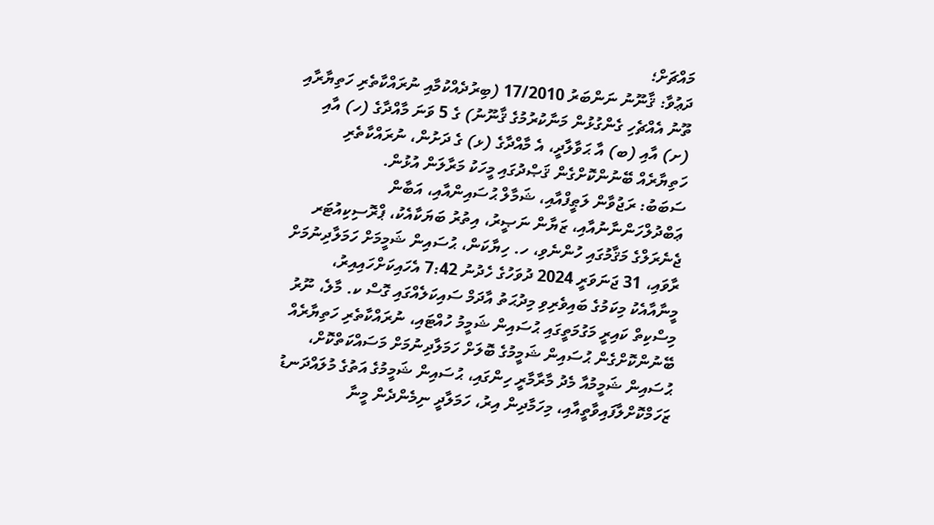މައްޗަށް؛
ދަޢުވާ: ޤާނޫނު ނަންބަރު 17/2010 (ބިރުދެއްކުމާއި ނުރައްކާތެރި ހަތިޔާރާއި ތޫނު އެއްޗެހި ގެންގުޅުން މަނާކުރުމުގެ ޤާނޫނު) ގެ 5 ވަނަ މާއްދާގެ (ހ) އާއި (ށ) އާއި (ބ) އާ ޙަވާލާދީ، އެ މާއްދާގެ (ޅ) ގެ ދަށުން، ނުރައްކާތެރި ހަތިޔާރެއް ބޭނުންކޮށްގެން ޤަޞްދުގައި މީހަކު މަރާލަން އުޅުން.
ސަބަބު: ރަޖުވާން ލަޠީފްއާއި، ޝަމާލް ޙުސައިންއާއި، އަބާން ޢަބްދުލްހަންނާނުއާއި، ޒަޔާން ނަޞީރު، އިތުރު ބަޔަކާއެކު، ޕްރޮސިކިއުޓަރ ޖެނެރަލްގެ މަޤާމުގައި ހުންނެވި، ހ. ހިޔާކަން، ޙުސައިން ޝަމީމަށް ހަމަލާދިނުމަށް ރާވައި، 31 ޖަނަވަރީ 2024 ދުވަހުގެ ހެދުނު 7:42 އެހައިކަށްހައިއިރު، މީނާއާއެކު މިކަމުގެ ބައިވެރިވި މިދުޙަތު އާދަމް ސައިކަލެއްގައި ގޮސް ކ. މާލެ، ނޫރު މިސްކިތް ކައިރީ މަގުމަތީގައި ޙުސައިން ޝަމީމު ހުއްޓައި، ނުރައްކާތެރި ހަތިޔާރެއް ބޭނުންކޮށްގެން ޙުސައިން ޝަމީމުގެ ބޮލަށް ހަމަލާދިނުމަށް މަސައްކަތްކޮށް، ޙުސައިން ޝަމީމުއާ މެދު މާރާމާރީ ހިންގައި، ޙުސައިން ޝަމީމުގެ އަތުގެ މުލައްދަނޑު ޒަހަމްކޮށްލާފައިވާތީއާއި، މިހަމާދިން އިރު، ހަމަލާދީ ނިމެންދެން މީނާ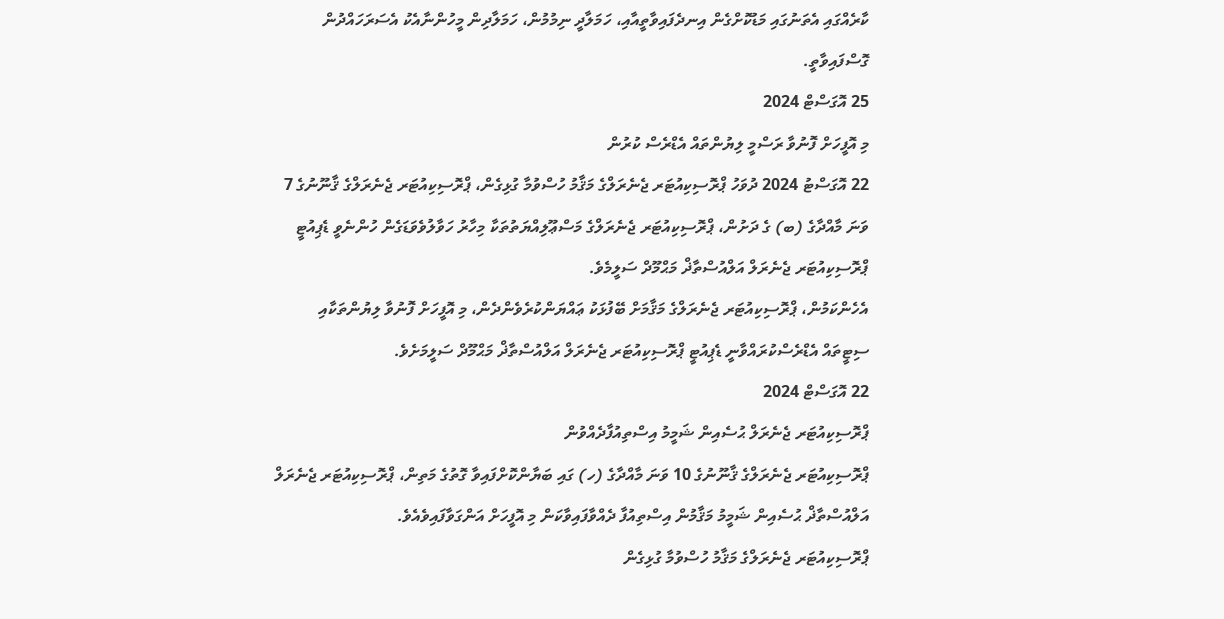ކާރެއްގައި އެތަނުގައި މަޑުކޮށްގެން އިނދެފައިވާތީއާއި، ހަމަލާދީ ނިމުމުން، ހަމަލާދިން މީހުންނާއެކު އެސަރަހައްދުން ގޮސްފައިވާތީ.
25 އޮގަސްޓް 2024
މި އޮފީހަށް ފޮނުވާ ރަސްމީ ލިޔުންތައް އެޑްރެސް ކުރުން
22 އޮގަސްޓު 2024 ދުވަހު ޕްރޮސިކިއުޓަރ ޖެނެރަލްގެ މަޤާމު ހުސްވުމާ ގުޅިގެން، ޕްރޮސިކިއުޓަރ ޖެނެރަލްގެ ޤާނޫނުގެ 7 ވަނަ މާއްދާގެ (ބ) ގެ ދަށުން، ޕްރޮސިކިއުޓަރ ޖެނެރަލްގެ މަސްޢޫލިއްޔަތުތަކާ މިހާރު ހަވާލުވެވަޑަގެން ހުންނެވީ ޑެޕިއުޓީ ޕްރޮސިކިއުޓަރ ޖެނެރަލް އަލްއުސްތާޛް މަޙްމޫދް ސަލީމެވެ.
އެހެންކަމުން، ޕްރޮސިކިއުޓަރ ޖެނެރަލްގެ މަޤާމަށް ބޭފުޅަކު ޢައްޔަންކުރެވެންދެން، މި އޮފީހަށް ފޮނުވާ ލިޔުންތަކާއި ސިޓީތައް އެޑްރެސްކުރައްވާނީ ޑެޕިއުޓީ ޕްރޮސިކިއުޓަރ ޖެނެރަލް އަލްއުސްތާޛް މަޙްމޫދް ސަލީމަށެވެ.
22 އޮގަސްޓް 2024
ޕްރޮސިކިއުޓަރ ޖެނެރަލް ޙުސެއިން ޝަމީމު އިސްތިއުފާދެއްވުން
ޕްރޮސިކިއުޓަރ ޖެނެރަލްގެ ޤާނޫނުގެ 10 ވަނަ މާއްދާގެ (ހ) ގައި ބަޔާންކޮށްފައިވާ ގޮތުގެ މަތިން، ޕްރޮސިކިއުޓަރ ޖެނެރަލް އަލްއުސްތާޛް ޙުސެއިން ޝަމީމު މަޤާމުން އިސްތިއުފާ ދެއްވާފައިވާކަން މި އޮފީހަށް އަންގަވާފައިވެއެވެ.
ޕްރޮސިކިއުޓަރ ޖެނެރަލްގެ މަޤާމު ހުސްވުމާ ގުޅިގެން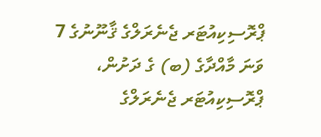ޕްރޮސިކިއުޓަރ ޖެނެރަލްގެ ޤާނޫނުގެ 7 ވަނަ މާއްދާގެ (ބ) ގެ ދަށުން، ޕްރޮސިކިއުޓަރ ޖެނެރަލްގެ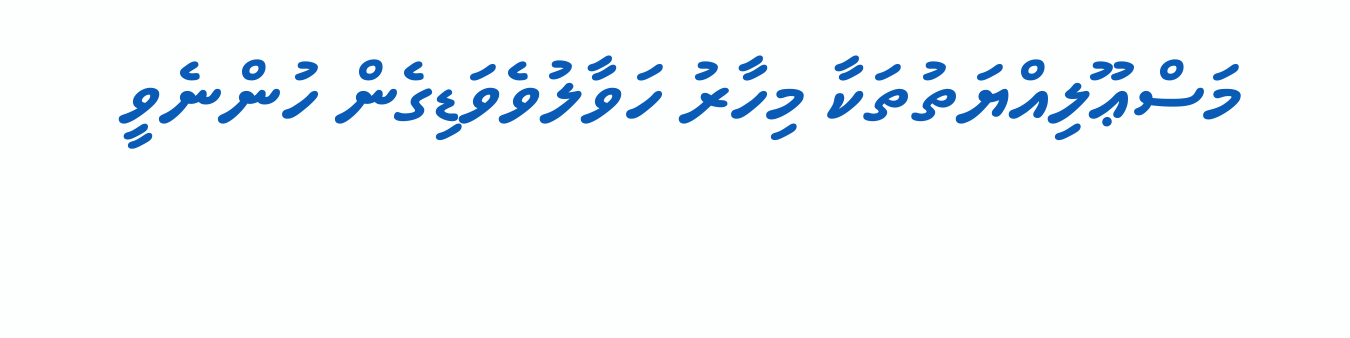މަސްޢޫލިއްޔަތުތަކާ މިހާރު ހަވާލުވެވަޑިގެން ހުންނެވީ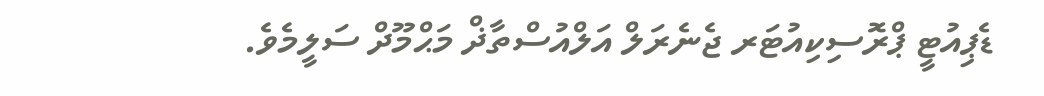ޑެޕިއުޓީ ޕްރޮސިކިއުޓަރ ޖެނެރަލް އަލްއުސްތާޛް މަޙްމޫދް ސަލީމެވެ.